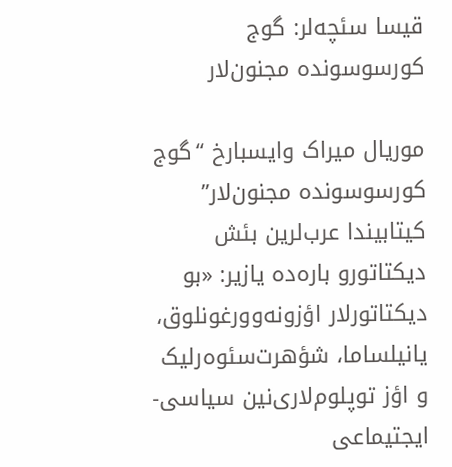قیسا سئچه‌لر: گوج کورسوسونده مجنون‌لار

موریال میراک وایسبارخ “گوج کورسوسونده مجنون‌لار” کیتابیندا عرب‌لرین بئش دیکتاتورو باره‌ده یازیر: «بو دیکتاتورلار اؤزونه‌وورغونلوق، یانیلساما، شؤهرت‌سئوه‌رلیک و اؤز توپلوم‌لاری‌نین سیاسی-ایجتیماعی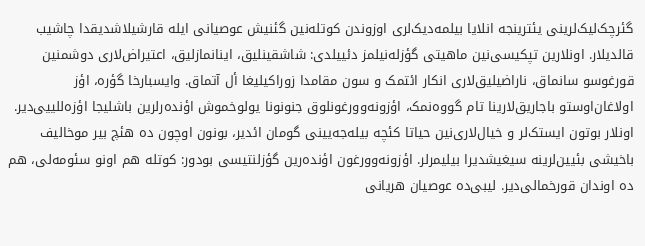گئرچک‌لیک‌لرینی یئترینجه انلایا بیلمه‌دیک‌لری اوزوندن کوتله‌نین گئنیش عوصیانی ایله قارشیلاشدیقدا چاشیب قالدیلار. اونلارین تپکیسی‌نین ماهیتی گؤزله‌نیلمز دئییلدی: شاشقینلیق، اینانمازلیق، اعتیراض‌لاری دوشمنین قورغوسو سانماق، ناراضیلیق‌لاری انکار ائتمک و سون مقامدا زوراکیلیغا أل آتماق. وایسبارخا گؤره، اؤز اولاغان‌اوستو باجاریق‌لارینا تام گووه‌نمک، اؤزونه‌وورغونلوق جنونونا یولوخموش اؤنده‌رلرین باشلیجا اؤزه‌للییی‌دیر. اونلار بوتون ایستک‌لر و خیال‌لاری‌نین حیاتا کئچه‌ بیله‌جه‌یینی گومان ائدیر، بونون اوچون ده هئچ بیر موخالیف باخیشی بئیین‌لرینه سیغیشدیرا بیلیمرلر. اؤزونه‌وورغون اؤنده‌رین گؤزلنتیسی بودور: کوتله هم اونو سئومه‌لی، هم ده اوندان قورخمالی‌دیر. لیبی‌ده عوصیان هریانی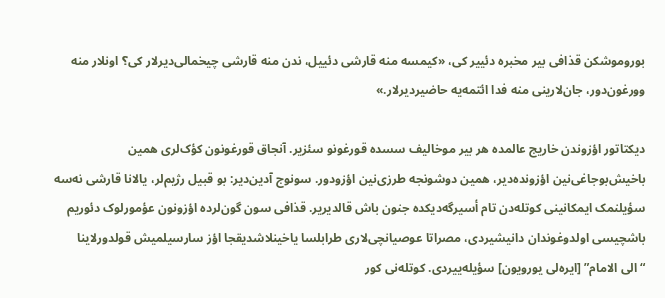بوروموشکن قذافی بیر مخبره دئییر کی، «کیمسه منه قارشی دئییل، ندن منه قارشی چیخمالی‌دیرلار کی؟ اونلار منه وورغون‌دور، جان‌لارینی منه فدا ائتمه‌یه حاضیردیرلار.»

دیکتاتور اؤزوندن خاریج عالمده هر بیر موخالیف سسده قورغونو سئزیر. آنجاق قورغونون کؤک‌لری همین باخیش‌بوجاغی‌نین اؤزونده‌دیر، همین دوشونجه طرزی‌نین اؤزودور. سونوج آدین‌دیر: بو قبیل رژیم‌لر، یالانا قارشی نه‌سه سؤیلنمک ایمکانینی کوتله‌دن تام أسیرگه‌دیکده جنون باش قالدیریر. قذافی سون گون‌لرده اؤزونون عؤمورلوک دئوریم باشچیسی اولدوغوندان دانیشیردی، مصراتا عوصیانچی‌لاری طرابلسا یاخینلاشدیقجا اؤز سارسیلمیش قولدورلاینا “الی الامام” [ایره‌لی یورویون] سؤیله‌ییردی. کوتله‌نی کور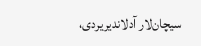سیچان‌لار آدلاندیریردی،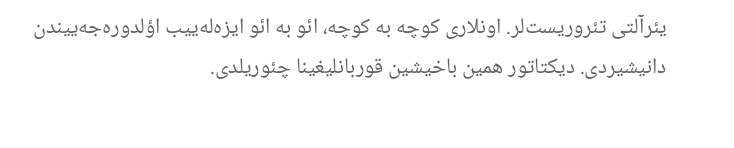یئرآلتی تئروریست‌لر. اونلاری کوچه به کوچه، ائو به ائو ایزه‌له‌ییب اؤلدوره‌جه‌ییندن دانیشیردی. دیکتاتور همین باخیشین قوربانلیغینا چئوریلدی.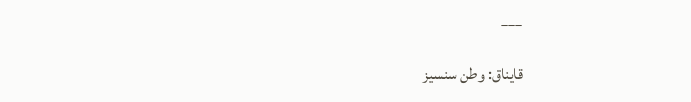___

قایناق: وطن سنسیز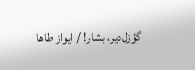گؤزل‌دیر، بشار! / ایواز طاها